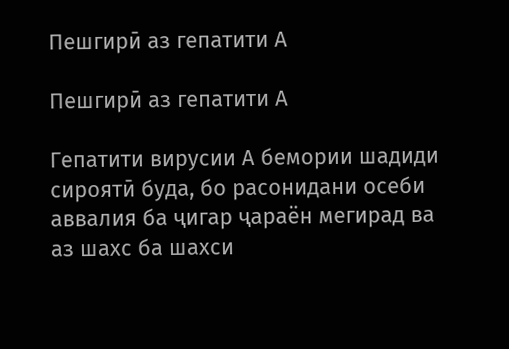Пешгирӣ аз гепатити А

Пешгирӣ аз гепатити А

Гепатити вирусии А бемории шадиди сироятӣ буда, бо расонидани осеби аввалия ба ҷигар ҷараён мегирад ва аз шахс ба шахси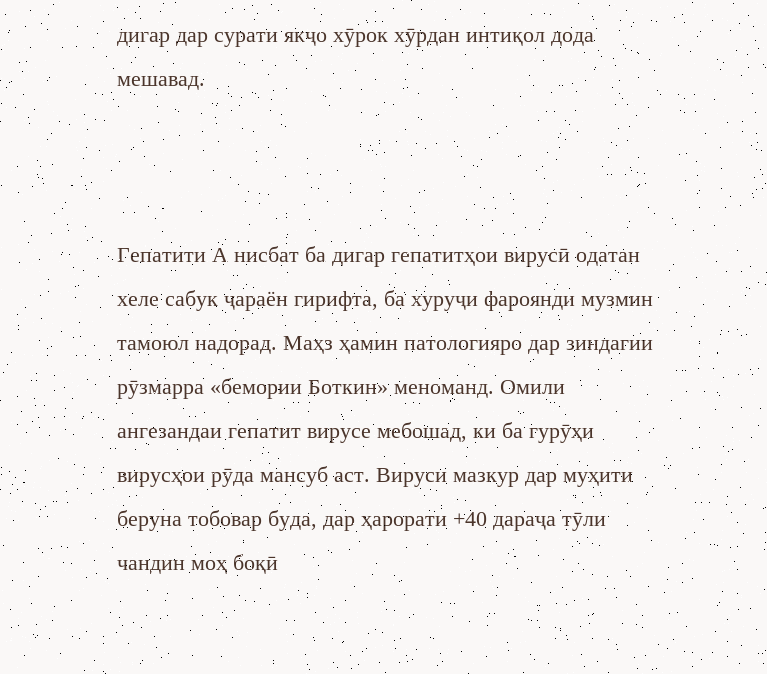дигар дар сурати якҷо хӯрок хӯрдан интиқол дода мешавад.



Гепатити А нисбат ба дигар гепатитҳои вирусӣ одатан хеле сабук ҷараён гирифта, ба хуруҷи фароянди музмин тамоюл надорад. Маҳз ҳамин патологияро дар зиндагии рӯзмарра «бемории Боткин» меноманд. Омили ангезандаи гепатит вирусе мебошад, ки ба гурӯҳи вирусҳои рӯда мансуб аст. Вируси мазкур дар муҳити беруна тобовар буда, дар ҳарорати +40 дараҷа тӯли чандин моҳ боқӣ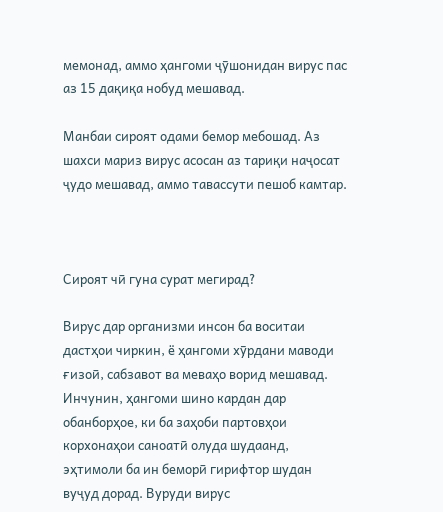мемонад, аммо ҳангоми ҷӯшонидан вирус пас аз 15 дақиқа нобуд мешавад.

Манбаи сироят одами бемор мебошад. Аз шахси мариз вирус асосан аз тариқи наҷосат ҷудо мешавад, аммо тавассути пешоб камтар.



Сироят чӣ гуна сурат мегирад?

Вирус дар организми инсон ба воситаи дастҳои чиркин, ё ҳангоми хӯрдани маводи ғизоӣ, сабзавот ва меваҳо ворид мешавад. Инчунин, ҳангоми шино кардан дар обанборҳое, ки ба заҳоби партовҳои корхонаҳои саноатӣ олуда шудаанд, эҳтимоли ба ин беморӣ гирифтор шудан вуҷуд дорад. Вуруди вирус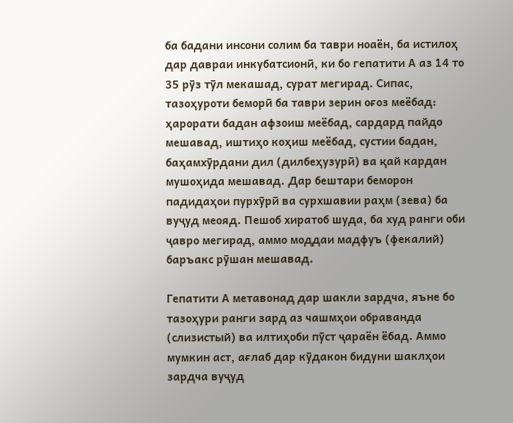ба бадани инсони солим ба таври ноаён, ба истилоҳ дар давраи инкубатсионӣ, ки бо гепатити А аз 14 то 35 рӯз тӯл мекашад, сурат мегирад. Сипас, тазоҳуроти беморӣ ба таври зерин оғоз меёбад: ҳарорати бадан афзоиш меёбад, сардард пайдо мешавад, иштиҳо коҳиш меёбад, сустии бадан, баҳамхӯрдани дил (дилбеҳузурӣ) ва қай кардан мушоҳида мешавад. Дар бештари беморон падидаҳои пурхӯрӣ ва сурхшавии раҳм (зева) ба вуҷуд меояд. Пешоб хиратоб шуда, ба худ ранги оби ҷавро мегирад, аммо моддаи мадфуъ (фекалий) баръакс рӯшан мешавад.

Гепатити А метавонад дар шакли зардча, яъне бо тазоҳури ранги зард аз чашмҳои обраванда (слизистый) ва илтиҳоби пӯст ҷараён ёбад. Аммо мумкин аст, ағлаб дар кӯдакон бидуни шаклҳои зардча вуҷуд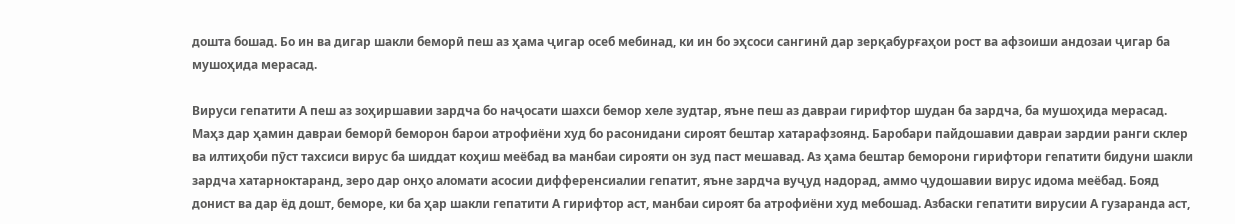дошта бошад. Бо ин ва дигар шакли беморӣ пеш аз ҳама ҷигар осеб мебинад, ки ин бо эҳсоси сангинӣ дар зерқабурғаҳои рост ва афзоиши андозаи ҷигар ба мушоҳида мерасад.

Вируси гепатити А пеш аз зоҳиршавии зардча бо наҷосати шахси бемор хеле зудтар, яъне пеш аз давраи гирифтор шудан ба зардча, ба мушоҳида мерасад. Маҳз дар ҳамин давраи беморӣ беморон барои атрофиёни худ бо расонидани сироят бештар хатарафзоянд. Баробари пайдошавии давраи зардии ранги склер ва илтиҳоби пӯст тахсиси вирус ба шиддат коҳиш меёбад ва манбаи сирояти он зуд паст мешавад. Аз ҳама бештар беморони гирифтори гепатити бидуни шакли зардча хатарноктаранд, зеро дар онҳо аломати асосии дифференсиалии гепатит, яъне зардча вуҷуд надорад, аммо ҷудошавии вирус идома меёбад. Бояд донист ва дар ёд дошт, беморе, ки ба ҳар шакли гепатити А гирифтор аст, манбаи сироят ба атрофиёни худ мебошад. Азбаски гепатити вирусии А гузаранда аст,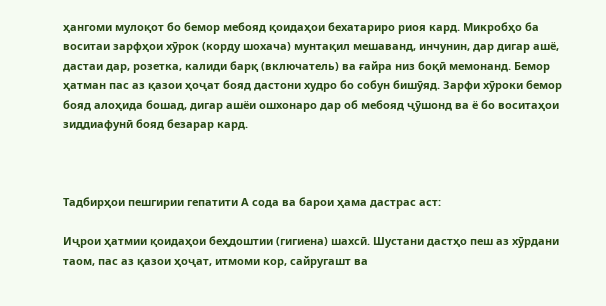ҳангоми мулоқот бо бемор мебояд қоидаҳои бехатариро риоя кард. Микробҳо ба воситаи зарфҳои хӯрок (корду шохача) мунтақил мешаванд, инчунин, дар дигар ашё, дастаи дар, розетка, калиди барқ (включатель) ва ғайра низ боқӣ мемонанд. Бемор ҳатман пас аз қазои ҳоҷат бояд дастони худро бо собун бишӯяд. Зарфи хӯроки бемор бояд алоҳида бошад, дигар ашёи ошхонаро дар об мебояд ҷӯшонд ва ё бо воситаҳои зиддиафунӣ бояд безарар кард.



Тадбирҳои пешгирии гепатити А сода ва барои ҳама дастрас аст:

Иҷрои ҳатмии қоидаҳои беҳдоштии (гигиена) шахсӣ. Шустани дастҳо пеш аз хӯрдани таом, пас аз қазои ҳоҷат, итмоми кор, сайругашт ва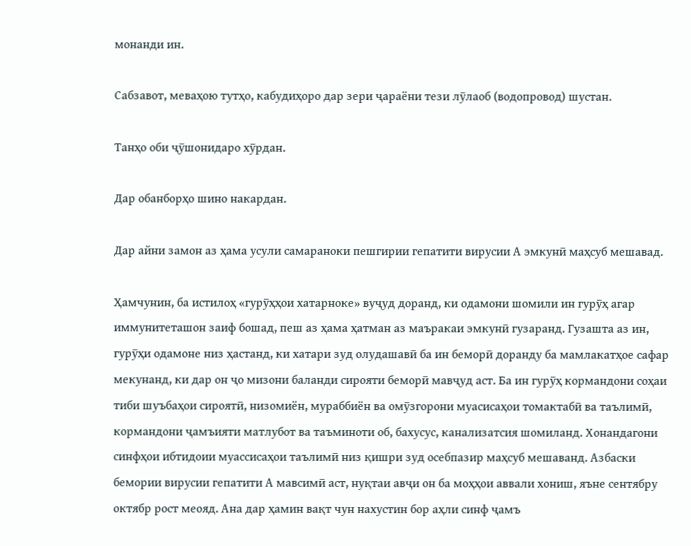монанди ин.

Сабзавот, меваҳою тутҳо, кабудиҳоро дар зери ҷараёни тези лӯлаоб (водопровод) шустан.

Танҳо оби ҷӯшонидаро хӯрдан.

Дар обанборҳо шино накардан.

Дар айни замон аз ҳама усули самараноки пешгирии гепатити вирусии А эмкунӣ маҳсуб мешавад.

Ҳамчунин, ба истилоҳ «гурӯҳҳои хатарноке» вуҷуд доранд, ки одамони шомили ин гурӯҳ агар иммунитеташон заиф бошад, пеш аз ҳама ҳатман аз маъракаи эмкунӣ гузаранд. Гузашта аз ин, гурӯҳи одамоне низ ҳастанд, ки хатари зуд олудашавӣ ба ин беморӣ доранду ба мамлакатҳое сафар мекунанд, ки дар он ҷо мизони баланди сирояти беморӣ мавҷуд аст. Ба ин гурӯҳ кормандони соҳаи тиби шуъбаҳои сироятӣ, низомиён, мураббиён ва омӯзгорони муасисаҳои томактабӣ ва таълимӣ, кормандони ҷамъияти матлубот ва таъминоти об, бахусус, канализатсия шомиланд. Хонандагони синфҳои ибтидоии муассисаҳои таълимӣ низ қишри зуд осебпазир маҳсуб мешаванд. Азбаски бемории вирусии гепатити А мавсимӣ аст, нуқтаи авҷи он ба моҳҳои аввали хониш, яъне сентябру октябр рост меояд. Ана дар ҳамин вақт чун нахустин бор аҳли синф ҷамъ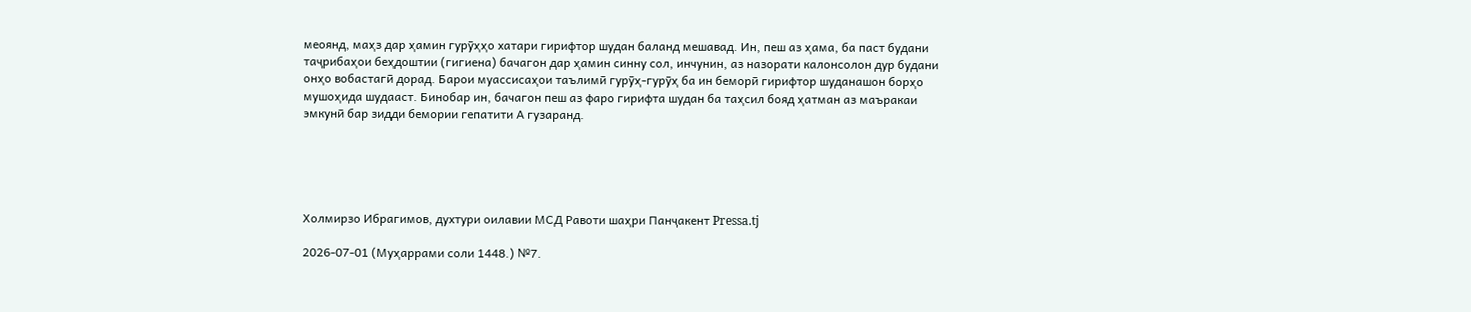меоянд, маҳз дар ҳамин гурӯҳҳо хатари гирифтор шудан баланд мешавад. Ин, пеш аз ҳама, ба паст будани таҷрибаҳои беҳдоштии (гигиена) бачагон дар ҳамин синну сол, инчунин, аз назорати калонсолон дур будани онҳо вобастагӣ дорад. Барои муассисаҳои таълимӣ гурӯҳ-гурӯҳ ба ин беморӣ гирифтор шуданашон борҳо мушоҳида шудааст. Бинобар ин, бачагон пеш аз фаро гирифта шудан ба таҳсил бояд ҳатман аз маъракаи эмкунӣ бар зидди бемории гепатити А гузаранд.





Холмирзо Ибрагимов, духтури оилавии МСД Равоти шаҳри Панҷакент Pressa.tj

2026-07-01 (Муҳаррами соли 1448.) №7.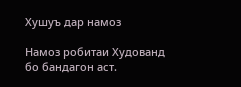Хушуъ дар намоз

Намоз робитаи Худованд бо бандагон аст.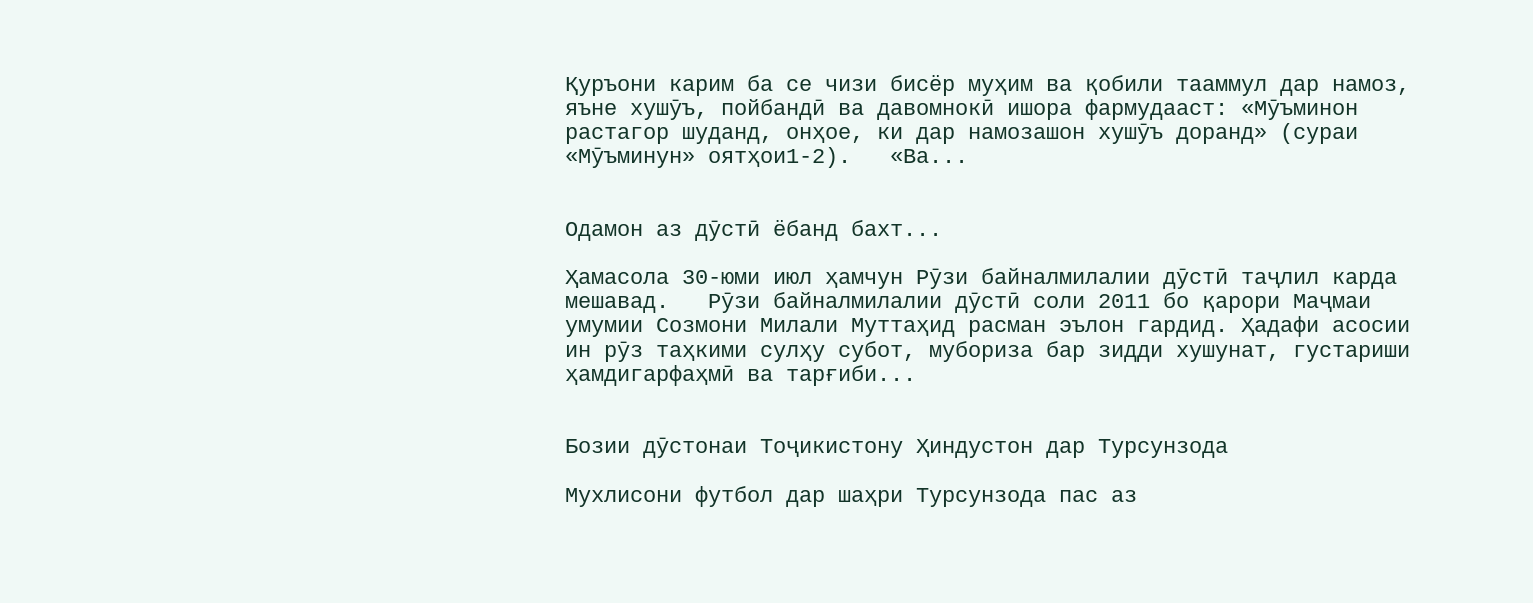Қуръони карим ба се чизи бисёр муҳим ва қобили тааммул дар намоз, яъне хушӯъ, пойбандӣ ва давомнокӣ ишора фармудааст: «Мӯъминон растагор шуданд, онҳое, ки дар намозашон хушӯъ доранд» (сураи «Мӯъминун» оятҳои1-2).   «Ва...


Одамон аз дӯстӣ ёбанд бахт...

Ҳамасола 30-юми июл ҳамчун Рӯзи байналмилалии дӯстӣ таҷлил карда мешавад.   Рӯзи байналмилалии дӯстӣ соли 2011 бо қарори Маҷмаи умумии Созмони Милали Муттаҳид расман эълон гардид. Ҳадафи асосии ин рӯз таҳкими сулҳу субот, мубориза бар зидди хушунат, густариши ҳамдигарфаҳмӣ ва тарғиби...


Бозии дӯстонаи Тоҷикистону Ҳиндустон дар Турсунзода

Мухлисони футбол дар шаҳри Турсунзода пас аз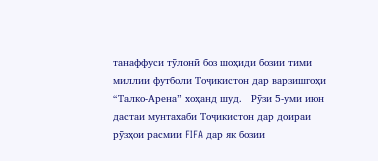танаффуси тӯлонӣ боз шоҳиди бозии тими миллии футболи Тоҷикистон дар варзишгоҳи “Талко-Арена” хоҳанд шуд.   Рӯзи 5-уми июн дастаи мунтахаби Тоҷикистон дар доираи рӯзҳои расмии FIFA дар як бозии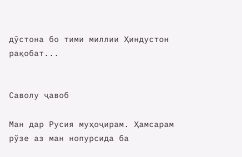дӯстона бо тими миллии Ҳиндустон рақобат...


Саволу ҷавоб

Ман дар Русия муҳоҷирам. Ҳамсарам рўзе аз ман нопурсида ба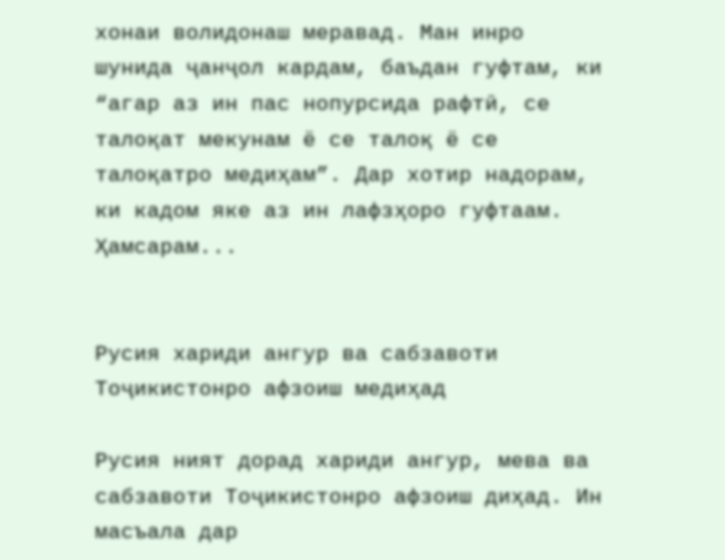хонаи волидонаш меравад. Ман инро шунида ҷанҷол кардам, баъдан гуфтам, ки “агар аз ин пас нопурсида рафтӣ, се талоқат мекунам ё се талоқ ё се талоқатро медиҳам”. Дар хотир надорам, ки кадом яке аз ин лафзҳоро гуфтаам. Ҳамсарам...


Русия хариди ангур ва сабзавоти Тоҷикистонро афзоиш медиҳад

Русия ният дорад хариди ангур, мева ва сабзавоти Тоҷикистонро афзоиш диҳад. Ин масъала дар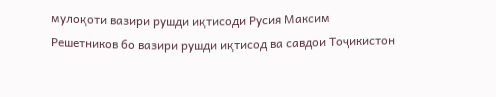мулоқоти вазири рушди иқтисоди Русия Максим Решетников бо вазири рушди иқтисод ва савдои Тоҷикистон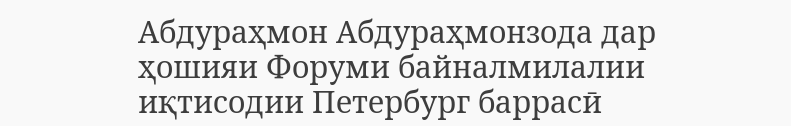Абдураҳмон Абдураҳмонзода дар ҳошияи Форуми байналмилалии иқтисодии Петербург баррасӣ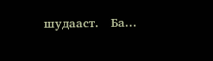шудааст.   Ба...